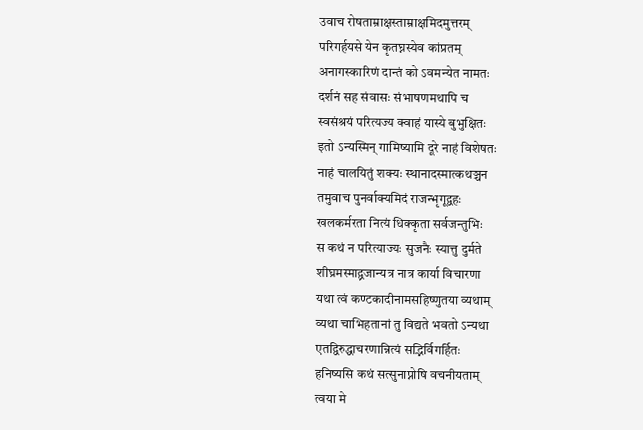उवाच रोषताम्राक्षस्ताम्राक्षमिदमुत्तरम्
परिगर्हयसे येन कृतघ्नस्येव कांप्रतम्
अनागस्कारिणं दान्तं को ऽवमन्येत नामतः
दर्शनं सह संवासः संभाषणमथापि च
स्वसंश्रयं परित्यज्य क्वाहं यास्ये बुभुक्षितः
इतो ऽन्यस्मिन् गामिष्यामि दूरे नाहं विशेषतः
नाहं चालयितुं शक्यः स्थानादस्मात्कथञ्चन
तमुवाच पुनर्वाक्यमिदं राजन्भृगूद्वहः
खलकर्मरता नित्यं धिक्कृता सर्वजन्तुभिः
स कथं न परित्याज्यः सुजनैः स्यात्तु दुर्मते
शीघ्रमस्माद्व्रजान्यत्र नात्र कार्या विचारणा
यथा त्वं कण्टकादीनामसहिष्णुतया व्यथाम्
व्यथा चाभिहतानां तु विद्यते भवतो ऽन्यथा
एतद्विरुद्धाचरणान्नित्यं सद्भिर्विगर्हितः
हनिष्यसि कथं सत्सुनाप्नोषि वचनीयताम्
त्वया मे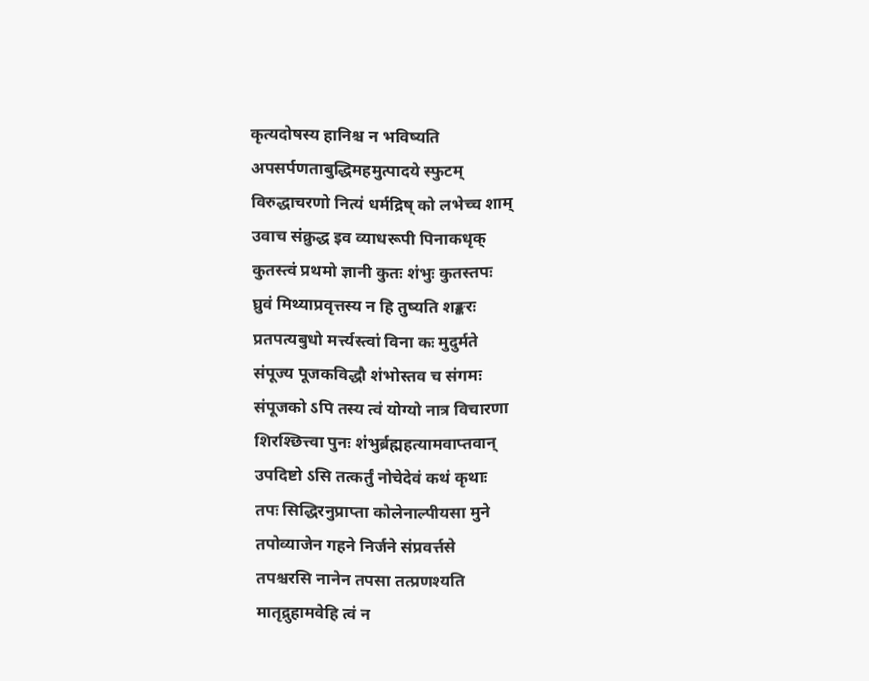कृत्यदोषस्य हानिश्च न भविष्यति
अपसर्पणताबुद्धिमहमुत्पादये स्फुटम्
विरुद्धाचरणो नित्यं धर्मद्रिष् को लभेच्च शाम्
उवाच संक्रुद्ध इव व्याधरूपी पिनाकधृक्
कुतस्त्वं प्रथमो ज्ञानी कुतः शंभुः कुतस्तपः
घ्रुवं मिथ्याप्रवृत्तस्य न हि तुष्यति शङ्करः
प्रतपत्यबुधो मर्त्त्यस्त्वां विना कः मुदुर्मते
संपूज्य पूजकविद्धौ शंभोस्तव च संगमः
संपूजको ऽपि तस्य त्वं योग्यो नात्र विचारणा
शिरश्छित्त्वा पुनः शंभुर्ब्रह्महत्यामवाप्तवान्
उपदिष्टो ऽसि तत्कर्तुं नोचेदेवं कथं कृथाः
तपः सिद्धिरनुप्राप्ता कोलेनाल्पीयसा मुने
तपोव्याजेन गहने निर्जने संप्रवर्त्तसे
तपश्चरसि नानेन तपसा तत्प्रणश्यति
मातृद्रुहामवेहि त्वं न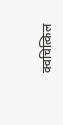क्वचित्किल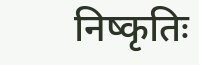निष्कृतिः